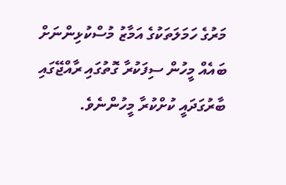މަރުގެ ހަމަލަތަކުގެ އަމާޒު މުސްކުޅިންނަށް
ބައެއް މީހުން ސިފަކުރާ ގޮތުގައި ރާއްޖޭގައި ބާރުގަދައީ ކުށްކުރާ މީހުންނެވެ.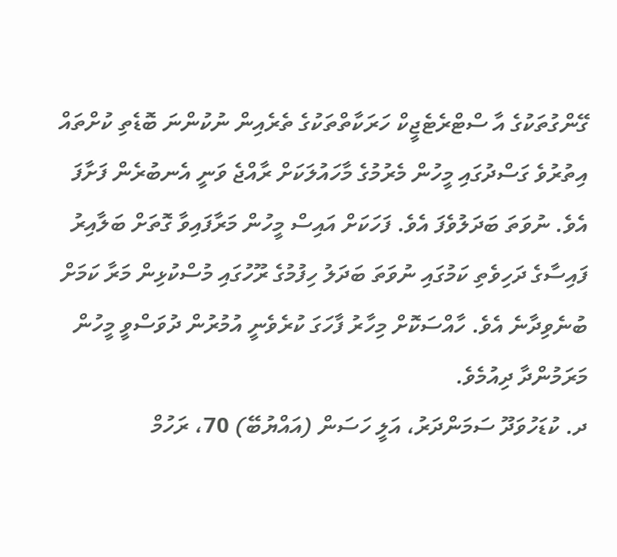ގޭންގުތަކުގެ އާ ސްޓްރެޓެޖީކް ހަރަކާތްތަކުގެ ތެރެއިން ނުކުންނަ ބޮޑެތި ކުށްތައް އިތުރުވެ ގަސްދުގައި މީހުން މެރުމުގެ މާހައުލަކަށް ރާއްޖެ ވަނީ އެނބުރެން ފަށާފަ އެވެ. ނުވަތަ ބަދަލުވެފަ އެވެ. ފަހަކަށް އައިސް މީހުން މަރާފައިވާ ގޮތަށް ބަލާއިރު ފައިސާގެ ދަހިވެތި ކަމުގައި ނުވަތަ ބަދަލު ހިފުމުގެ ރޫހުގައި މުސްކުޅިން މަރާ ކަމަށް ބުނެވިދާނެ އެވެ. ހާއްސަކޮށް މިހާރު ފާހަގަ ކުރެވެނީ އުމުރުން ދުވަސްވީ މީހުން މަރަމުންދާ ދިއުމެވެ.
ދ. ކުޑަހުވަދޫ ސަމަންދަރު، އަލީ ހަސަން (އައްޔުބޭ) 70، ރަހުމް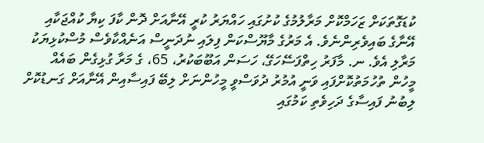ކުޑަގޮތަކަށް ޒަހަމްކޮށް މަރާލުމުގެ ކުށުގައި ހައްޔަރު ކުރީ އޭނާއަށް ދޮން ކާފަ ކިޔާ ކުއްޖަކާއި އޭނާގެ ބައިވެރިންނެވެ. އެ މަރުގެ މާޔޫސްކަން ފިލައި ނުދަނީސް އަނެއްކާވެސް މުސްކުޅިޔަކު މަރާލި އެވެ. ނ. މާފަރު ހިތްފަސޭހަގޭ، ހަސަން އަބޫބަކުރު، 65، ގެ މަރާ ގުޅިގެން ބައެއް މީހުން ތުހުމަތުކޮށްފައި ވަނީ އުމުރު ދުވަސްވީ މީހުންނަށް ލިބޭ ފައިސާއިން އޭނާއަށް ގަނޑުކޮށް ލިބުނު ފައިސާގެ ދަހިވެތި ކަމުގައި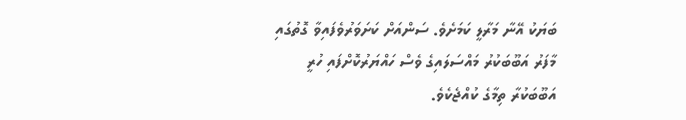ބަޔަކު އޭނާ މަރާލީ ކަމަށެވެ. ސަންއަށް ކަށަވަރުވެފައިވާ ގޮތުގައި މާފަރު އަބޫބަކުރު މައްސަލައިގެ ވެސް ހައްޔަރުކޮށްފައި ހުރީ އަބޫބަކުރާ ތިމާގެ ކުއްޖެކެވެ.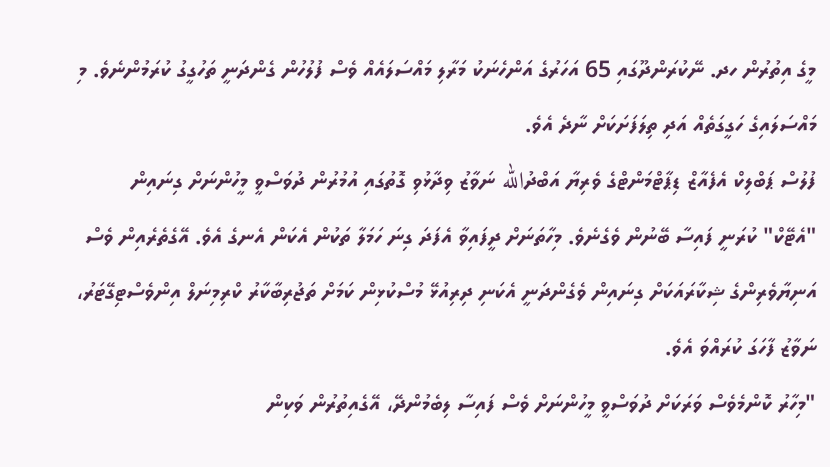މީގެ އިތުރުން ހދ. ނޭކުރަންދޫގައި 65 އަހަރުގެ އަންހެނަކު މަރާލި މައްސަލައެއް ވެސް ފުލުހުން ގެންދަނީ ތަހުގީގު ކުރަމުންނެވެ. މި މައްސަލައިގެ ހަގީގަތެއް އަދި ތިލަފަށަކަށް ނާދެ އެވެ.
ފުލުސް ޕަބްލިކް އެފެއާޒް ޑިޕާޓްމަންޓްގެ ވެރިޔާ އަބްދުالله ނަވާޒު ވިދާޅުވި ގޮތުގައި އުމުރުން ދުވަސްވީ މީހުންނަށް ގިނައިން "އެޓޭކް" ކުރަނީ ފައިސާ ބޭނުން ވެގެނެވެ. މިހާތަނަށް ދީފައިވާ އެފަދަ ގިނަ ހަމަލާ ތަކުން އެކަން އެނގެ އެވެ. އޭގެތެރެއިން ވެސް އަނިޔާވެރިންގެ ޝިކާރައަކަށް ގިނައިން ވެގެންދަނީ އެކަނި ދިރިއުޅޭ މުސްކުޅިން ކަމަށް ތަޖުރިބާކާރު ކްރިމިނަލް އިންވެސްޓިގޭޓަރު، ނަވާޒު ފާހަގަ ކުރައްވަ އެވެ.
"މިހާރު ކޮންމެވެސް ވަރަކަށް ދުވަސްވީ މީހުންނަށް ވެސް ފައިސާ ލިބެމުންދޭ، އޭގެއިތުރުން ވަކިން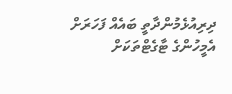ދިރިއުޅެމުންދާތީ ބައެއް ފަހަރަށް އެމީހުންގެ ޓާގެޓްތަކަށް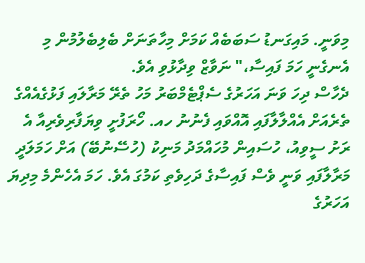މިވަނީ. މައިގަނޑު ސަބަބެއް ކަމަށް މިހާތަނަށް ބެލިބެލުމުން މި އެނގެނީ ހަމަ ފައިސާ،" ނަވާޒް ވިދާޅުވި އެވެ.
ދެހާސް ދިހަ ވަނަ އަހަރުގެ ސެޕްޓެމްބަރު މަހު ތެރޭ މަރާލައި ފަޅުގެއެއްގެ ތެރެއަށް އެއްލާލާފައި އޮއްވައި ފެނުނު ހއ. ހޯރަފުށީ ވިޔަފާރިވެރިއާ އެ ރަށު ސީވިއު، ހުސައިން މުހައްމަދު މަނިކު (ހުސޭނުބޭ) އަށް ހަމަލަދީ މަރާލާފައި ވަނީ ވެސް ފައިސާގެ ދަހިވެތި ކަމުގަ އެވެ. ހަމަ އެހެންމެ މިދިޔަ އަހަރުގެ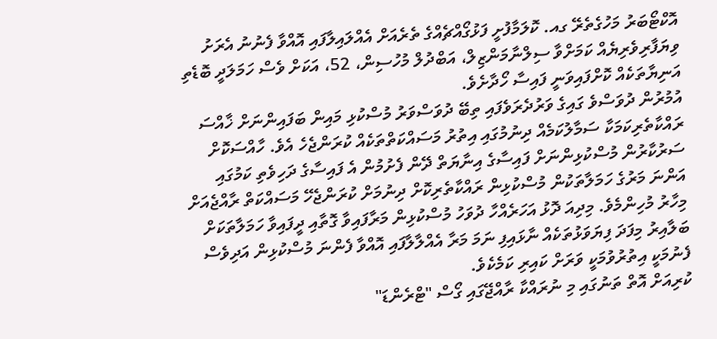އޮކްޓޯބަރު މަހުގެތެރޭ ގއ. ކޮލަމާފުށީ ފަޅުގޯއްޗެއްގެ ތެރެއަށް އެއްލައިލާފައި އޮއްވާ ފެނުނު އެރަށު ވިޔަފާރިވެރިޔެއް ކަމަށްވާ ސިލްނާމަންޒިލް، އަބްދުލް މުހުސިން، 52، އަކަށް ވެސް ހަމަލަދީ ބޮޑެތި އަނިޔާތަކެއް ކޮށްފައިވަނީ ފައިސާ ހޯދާށެވެ.
އުމުރުން ދުވަސްވެ ގައިގެ ވަރުދެރަވެފައި ތިބޭ ދުވަސްވަރު މުސްކުޅި މައިން ބަފައިންނަށް ޚާއްސަ ރައްކާތެރިކަމަކާ ސަމާލުކަމެއް ދިނުމުގައި އިތުރު މަސައްކަތްތަކެއް ކުރަންޖެހެ އެވެ. ހާއްސަކޮށް ސަރުކާރުން މުސްކުޅިންނަށް ފައިސާގެ އިނާޔަތް ދޭން ފެށުމުން އެ ފައިސާގެ ދަހިވެތި ކަމުގައި އަންނަ މަރުގެ ހަމަލާތަކުން މުސްކުޅިން ރައްކާތެރިކޮށް ދިނުމަށް ކުރަންޖެހޭ މަސައްކަތް ރާއްޖެއަށް މިހާރު މުހިންމެވެ. މިދިއަ ދޮޅު އަހަރެއްހާ ދުވަހު މުސްކުޅިން މަރާފައިވާ ގޮތާއި ދީފައިވާ ހަމަލާތަކަށް ބަލާއިރު މިފަދަ ފިޔަވަޅުތަކެއް ނާޅައިފި ނަމަ މަރާ އެއްލާލާފައި އޮއްވާ ފެންނަ މުސްކުޅިން އަދިވެސް ފެނުމަކީ އިތުރުވުމަކީ ވަރަށް ކައިރި ކަމެކެވެ.
ކުރިއަށް އޮތް ތަނުގައި މި ނުރައްކާ ރާއްޖޭގައި ގޯސް "ޓްރެންޑަ"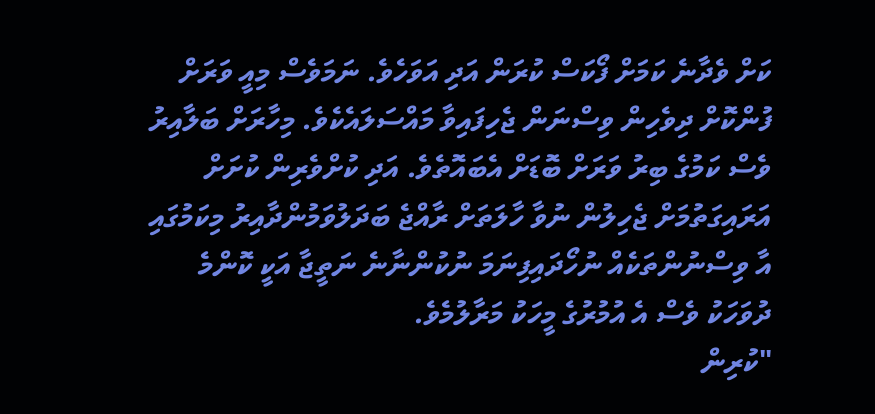ކަށް ވެދާނެ ކަމަށް ފޯކަސް ކުރަން އަދި އަވަހެވެ. ނަމަވެސް މިއީ ވަރަށް ފުންކޮށް ދިވެހިން ވިސްނަން ޖެހިފައިވާ މައްސަލައެކެވެ. މިހާރަށް ބަލާއިރު ވެސް ކަމުގެ ބިރު ވަރަށް ބޮޑަށް އެބައޮތެވެ. އަދި ކުށްވެރިން ކުށަށް އަރައިގަތުމަށް ޖެހިލުން ނުވާ ހާލަތަށް ރާއްޖެ ބަދަލުވަމުންދާއިރު މިކަމުގައި އާ ވިސްނުންތަކެއް ނުހޯދައިފިނަމަ ނުކުންނާނެ ނަތީޖާ އަކީ ކޮންމެ ދުވަހަކު ވެސް އެ އުމުރުގެ މީހަކު މަރާލުމެވެ.
"ކުރިން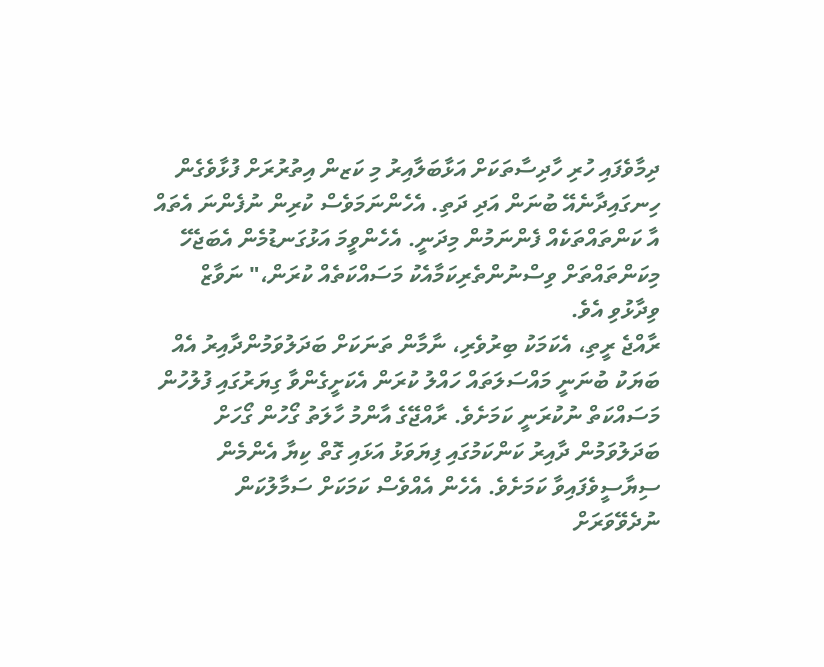ދިމާވެފައި ހުރި ހާދިސާތަކަށް އަޅާބަލާއިރު މި ކަޒން އިތުރުރަށް ފުޅާވެގެން ހިނގައިދާނެއޭ ބުނަން އަދި ދަތި. އެހެންނަމަވެސް ކުރިން ނުފެންނަ އެތައް އާ ކަންތައްތަކެއް ފެންނަމުން މިދަނީ. އެހެންވީމަ އަޅުގަނޑުމެން އެބަޖެހޭ މިކަންތައްތަށް ވިސްނުންތެރިކަމާއެކު މަސައްކަތެއް ކުރަން،" ނަވާޒް ވިދާޅުވި އެވެ.
ރާއްޖެ ރީތި، އެކަމަކު ބިރުވެރި، ނާމާން ތަނަކަށް ބަދަލުވަމުންދާއިރު އެއް ބަޔަކު ބުނަނީ މައްސަލަތައް ހައްލު ކުރަން އެކަށީގެންވާ ގިޔަރުގައި ފުލުހުން މަސައްކަތް ނުކުރަނީ ކަމަށެވެ. ރާއްޖޭގެ އާންމު ހާލަތު ގޯހުން ގޯހަށް ބަދަލުވަމުން ދާއިރު ކަންކަމުގައި ފިޔަވަޅު އަޅައި ގޮތް ކިޔާ އެންމެން ސިޔާސީވެފައިވާ ކަމަށެވެ. އެހެން އެއްވެސް ކަމަކަށް ސަމާލުކަން ނުދެވޭވަރަށް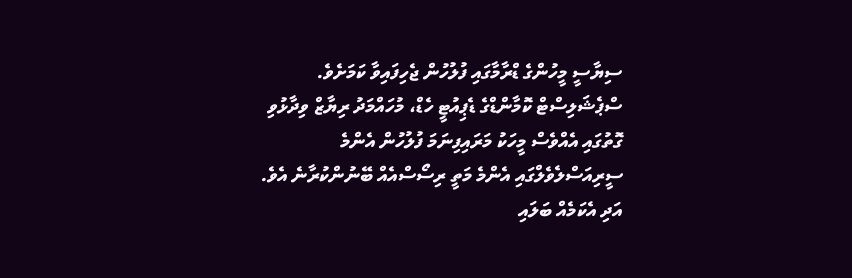ސިޔާސީ މީހުންގެ ޑްރާމާގައި ފުލުހުން ޖެހިފައިވާ ކަމަށެވެ.
ސްޕެޝަލިސްޓް ކޮމާންޑްގެ ޑެޕިއުޓީ ހެޑް، މުހައްމަދު ރިޔާޒް ވިދާޅުވި ގޮތުގައި އެއްވެސް މީހަކު މަރައިފިނަމަ ފުލުހުން އެންމެ ސީރިއަސްލެވެލްގައި އެންމެ މަތީ ރިސޯސްއެއް ބޭނުންކުރާނެ އެވެ. އަދި އެކަމެއް ބަލައި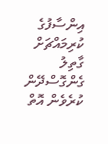އިންސާފުގެ ކުރިމައްޗަށް ގާތިލު ގެންގޮސްދޭން ކުރެވެން އޮތް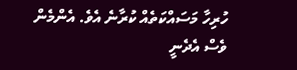ހުރިހާ މަސައްކަތެއް ކުރާނެ އެވެ. އެންމެން ވެސް އެދެނީ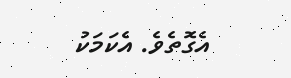އެގޮތެވެ. އެކަމަކު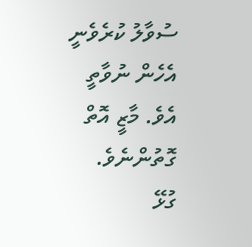ސުވާލު ކުރެވެނީ އެހެން ނުވާތީ އެވެ. މާޒީ އޮތް ގޮތުންނެވެ.
ގުޅޭ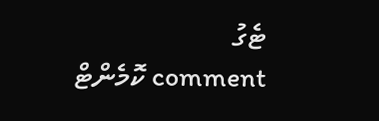ޓެގު
comment ކޮމެންޓް